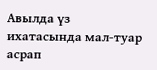Авылда үз ихатасында мал-туар асрап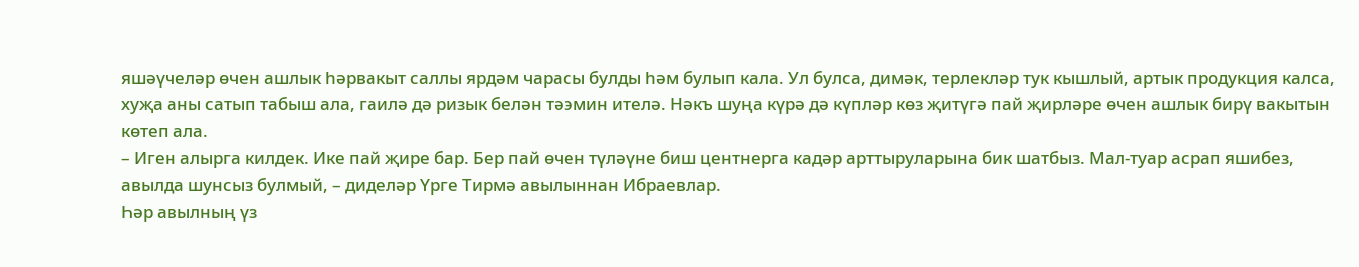яшәүчеләр өчен ашлык һәрвакыт саллы ярдәм чарасы булды һәм булып кала. Ул булса, димәк, терлекләр тук кышлый, артык продукция калса, хуҗа аны сатып табыш ала, гаилә дә ризык белән тәэмин ителә. Нәкъ шуңа күрә дә күпләр көз җитүгә пай җирләре өчен ашлык бирү вакытын көтеп ала.
– Иген алырга килдек. Ике пай җире бар. Бер пай өчен түләүне биш центнерга кадәр арттыруларына бик шатбыз. Мал-туар асрап яшибез, авылда шунсыз булмый, – диделәр Үрге Тирмә авылыннан Ибраевлар.
Һәр авылның үз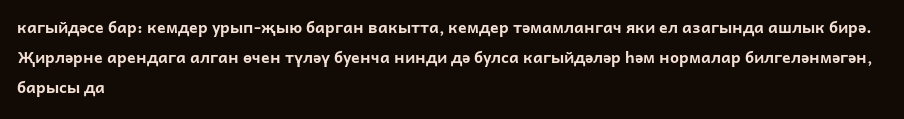кагыйдәсе бар: кемдер урып-җыю барган вакытта, кемдер тәмамлангач яки ел азагында ашлык бирә.
Җирләрне арендага алган өчен түләү буенча нинди дә булса кагыйдәләр һәм нормалар билгеләнмәгән, барысы да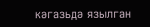кәгазьдә язылган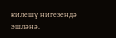килешү нигезендә эшләнә.